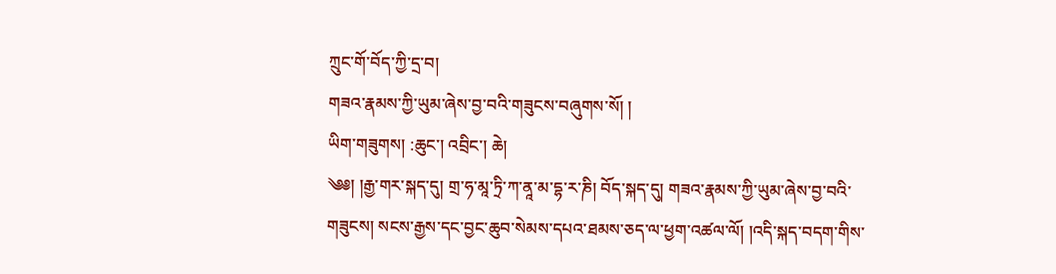ཀྲུང་གོ་བོད་ཀྱི་དྲ་བ།
གཟའ་རྣམས་ཀྱི་ཡུམ་ཞེས་བྱ་བའི་གཟུངས་བཞུགས་སོ། །
ཡིག་གཟུགས། :ཆུང་། འབྲིང་། ཆེ།
༄༅། །རྒྱ་གར་སྐད་དུ། གྲ་ཧ་མཱ་ཏྲི་ཀ་ནཱ་མ་དྷ་ར་ཎི། བོད་སྐད་དུ། གཟའ་རྣམས་ཀྱི་ཡུམ་ཞེས་བྱ་བའི་གཟུངས། སངས་རྒྱས་དང་བྱང་ཆུབ་སེམས་དཔའ་ཐམས་ཅད་ལ་ཕྱག་འཚལ་ལོ། །འདི་སྐད་བདག་གིས་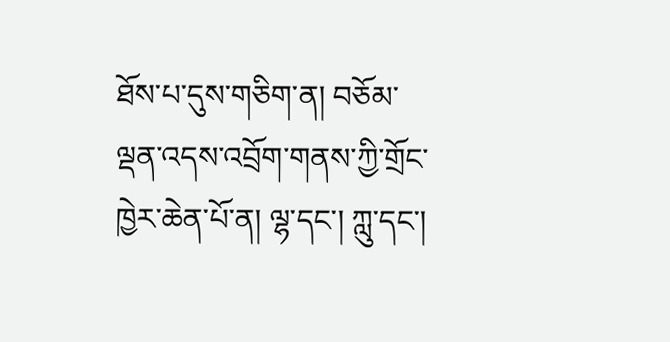ཐོས་པ་དུས་གཅིག་ན། བཅོམ་ལྡན་འདས་འབྲོག་གནས་ཀྱི་གྲོང་ཁྱེར་ཆེན་པོ་ན། ལྷ་དང་། ཀླུ་དང་།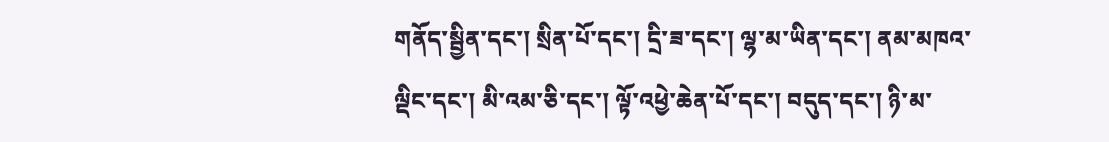གནོད་སྦྱིན་དང་། སྲིན་པོ་དང་། དྲི་ཟ་དང་། ལྷ་མ་ཡིན་དང་། ནམ་མཁའ་ལྡིང་དང་། མི་འམ་ཅི་དང་། ལྟོ་འཕྱེ་ཆེན་པོ་དང་། བདུད་དང་། ཉི་མ་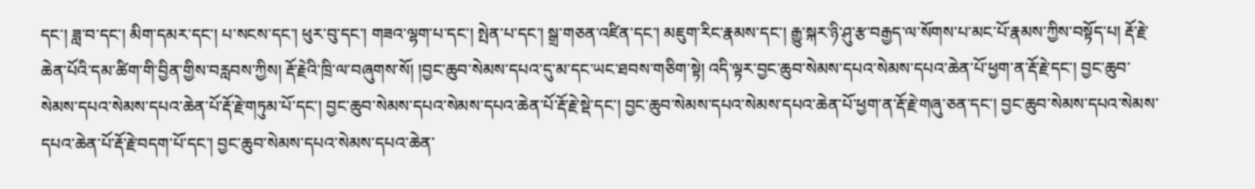དང་། ཟླ་བ་དང་། མིག་དམར་དང་། པ་སངས་དང་། ཕུར་བུ་དང་། གཟའ་ལྷག་པ་དང་། སྤེན་པ་དང་། སྒྲ་གཅན་འཛིན་དང་། མཇུག་རིང་རྣམས་དང་། རྒྱུ་སྐར་ཉི་ཤུ་རྩ་བརྒྱད་ལ་སོགས་པ་མང་པོ་རྣམས་ཀྱིས་བསྟོད་པ། རྡོ་རྗེ་ཆེན་པོའི་དམ་ཚིག་གི་བྱིན་གྱིས་བརླབས་ཀྱིས། རྡོ་རྗེའི་ཁྲི་ལ་བཞུགས་སོ། །བྱང་ཆུབ་སེམས་དཔའ་དུ་མ་དང་ཡང་ཐབས་གཅིག་སྟེ། འདི་ལྟར་བྱང་ཆུབ་སེམས་དཔའ་སེམས་དཔའ་ཆེན་པོ་ཕྱག་ན་རྡོ་རྗེ་དང་། བྱང་ཆུབ་སེམས་དཔའ་སེམས་དཔའ་ཆེན་པོ་རྡོ་རྗེ་གཏུམ་པོ་དང་། བྱང་ཆུབ་སེམས་དཔའ་སེམས་དཔའ་ཆེན་པོ་རྡོ་རྗེ་སྡེ་དང་། བྱང་ཆུབ་སེམས་དཔའ་སེམས་དཔའ་ཆེན་པོ་ཕྱག་ན་རྡོ་རྗེ་གཞུ་ཅན་དང་། བྱང་ཆུབ་སེམས་དཔའ་སེམས་དཔའ་ཆེན་པོ་རྡོ་རྗེ་བདག་པོ་དང་། བྱང་ཆུབ་སེམས་དཔའ་སེམས་དཔའ་ཆེན་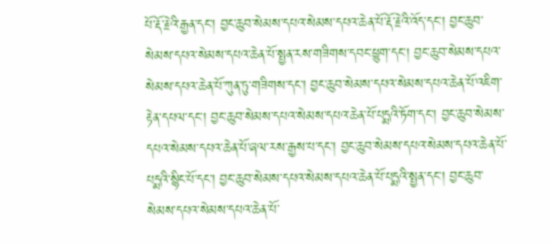པོ་རྡོ་རྗེའི་རྒྱན་དང་། བྱང་ཆུབ་སེམས་དཔའ་སེམས་དཔའ་ཆེན་པོ་རྡོ་རྗེའི་འོད་དང་། བྱང་ཆུབ་སེམས་དཔའ་སེམས་དཔའ་ཆེན་པོ་སྤྱན་རས་གཟིགས་དབང་ཕྱུག་དང་། བྱང་ཆུབ་སེམས་དཔའ་སེམས་དཔའ་ཆེན་པོ་ཀུན་ཏུ་གཟིགས་དང་། བྱང་ཆུབ་སེམས་དཔའ་སེམས་དཔའ་ཆེན་པོ་འཇིག་རྟེན་དཔལ་དང་། བྱང་ཆུབ་སེམས་དཔའ་སེམས་དཔའ་ཆེན་པོ་པདྨའི་ཏོག་དང་། བྱང་ཆུབ་སེམས་དཔའ་སེམས་དཔའ་ཆེན་པོ་ཞལ་རས་རྒྱས་པ་དང་། བྱང་ཆུབ་སེམས་དཔའ་སེམས་དཔའ་ཆེན་པོ་པདྨའི་སྙིང་པོ་དང་། བྱང་ཆུབ་སེམས་དཔའ་སེམས་དཔའ་ཆེན་པོ་པདྨའི་སྤྱན་དང་། བྱང་ཆུབ་སེམས་དཔའ་སེམས་དཔའ་ཆེན་པོ་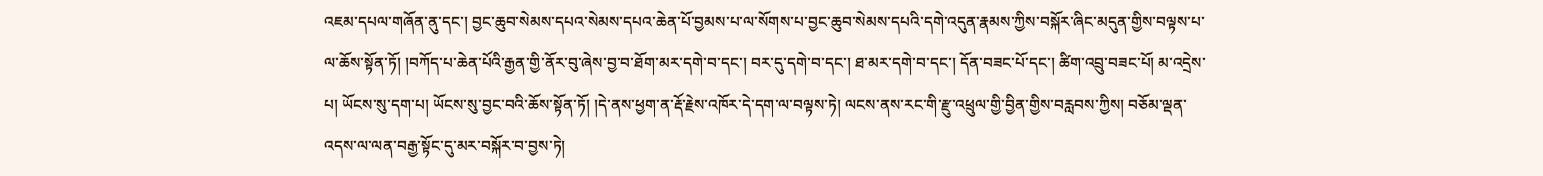འཇམ་དཔལ་གཞོན་ནུ་དང་། བྱང་ཆུབ་སེམས་དཔའ་སེམས་དཔའ་ཆེན་པོ་བྱམས་པ་ལ་སོགས་པ་བྱང་ཆུབ་སེམས་དཔའི་དགེ་འདུན་རྣམས་ཀྱིས་བསྐོར་ཞིང་མདུན་གྱིས་བལྟས་པ་ལ་ཆོས་སྟོན་ཏོ། །བཀོད་པ་ཆེན་པོའི་རྒྱན་གྱི་ནོར་བུ་ཞེས་བྱ་བ་ཐོག་མར་དགེ་བ་དང་། བར་དུ་དགེ་བ་དང་། ཐ་མར་དགེ་བ་དང་། དོན་བཟང་པོ་དང་། ཚིག་འབྲུ་བཟང་པོ། མ་འདྲེས་པ། ཡོངས་སུ་དག་པ། ཡོངས་སུ་བྱང་བའི་ཆོས་སྟོན་ཏོ། །དེ་ནས་ཕྱག་ན་རྡོ་རྗེས་འཁོར་དེ་དག་ལ་བལྟས་ཏེ། ལངས་ནས་རང་གི་རྫུ་འཕྲུལ་གྱི་བྱིན་གྱིས་བརླབས་ཀྱིས། བཅོམ་ལྡན་འདས་ལ་ལན་བརྒྱ་སྟོང་དུ་མར་བསྐོར་བ་བྱས་ཏེ།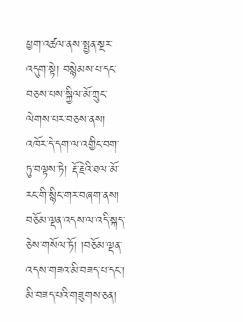ཕྱག་འཚལ་ནས་སྤྱན་སྔར་འདུག་སྟེ། བསྙེམས་པ་དང་བཅས་པས་སྐྱིལ་མོ་ཀྲུང་ལེགས་པར་བཅས་ནས། འཁོར་དེ་དག་ལ་འགྱིང་བག་ཏུ་བལྟས་ཏེ། རྡོ་རྗེའི་ཐལ་མོ་རང་གི་སྙིང་གར་བཞག་ནས། བཅོམ་ལྡན་འདས་ལ་འདི་སྐད་ཅེས་གསོལ་ཏོ། །བཅོམ་ལྡན་འདས་གཟའ་མི་བཟད་པ་དང་། མི་བཟད་པའི་གཟུགས་ཅན།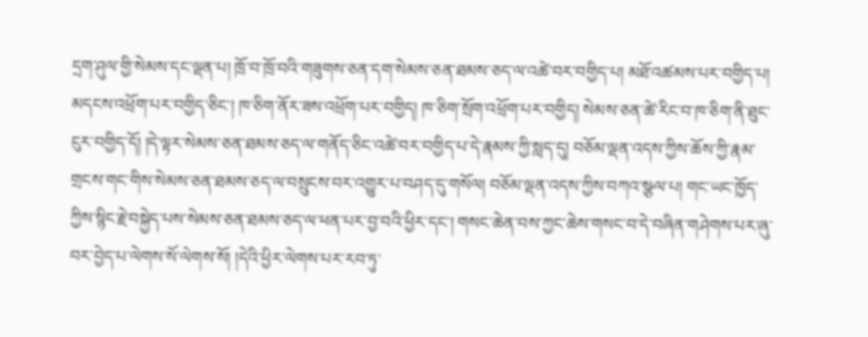དྲག་ཤུལ་གྱི་སེམས་དང་ལྡན་པ། ཁྲོ་བ་ཁྲོ་བའི་གཟུགས་ཅན་དག་སེམས་ཅན་ཐམས་ཅད་ལ་འཚེ་བར་བགྱིད་པ། མཐོ་འཚམས་པར་བགྱིད་པ། མདངས་འཕྲོག་པར་བགྱིད་ཅིང་། ཁ་ཅིག་ནོར་ཟས་འཕྲོག་པར་བགྱིད། ཁ་ཅིག་སྲོག་འཕྲོག་པར་བགྱིད། སེམས་ཅན་ཚེ་རིང་བ་ཁ་ཅིག་ནི་ཐུང་ངུར་བགྱིད་དོ། །དེ་ལྟར་སེམས་ཅན་ཐམས་ཅད་ལ་གནོད་ཅིང་འཚེ་བར་བགྱིད་པ་དེ་རྣམས་ཀྱི་སླད་དུ། བཅོམ་ལྡན་འདས་ཀྱིས་ཆོས་ཀྱི་རྣམ་གྲངས་གང་གིས་སེམས་ཅན་ཐམས་ཅད་ལ་བསྲུངས་བར་འགྱུར་པ་བཤད་དུ་གསོལ། བཅོམ་ལྡན་འདས་ཀྱིས་བཀའ་སྩལ་པ། གང་ཡང་ཁྱོད་ཀྱིས་སྙིང་རྗེ་བསྐྱེད་པས་སེམས་ཅན་ཐམས་ཅད་ལ་ཕན་པར་བྱ་བའི་ཕྱིར་དང་། གསང་ཆེན་བས་ཀྱང་ཆེས་གསང་བ་དེ་བཞིན་གཤེགས་པར་ཞུ་བར་བྱེད་པ་ལེགས་སོ་ལེགས་སོ། །དེའི་ཕྱིར་ལེགས་པར་རབ་ཏུ་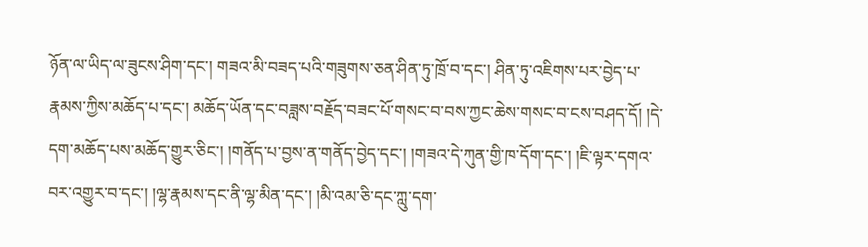ཉོན་ལ་ཡིད་ལ་ཟུངས་ཤིག་དང་། གཟའ་མི་བཟད་པའི་གཟུགས་ཅན་ཤིན་ཏུ་ཁྲོ་བ་དང་། ཤིན་ཏུ་འཇིགས་པར་བྱེད་པ་རྣམས་ཀྱིས་མཆོད་པ་དང་། མཆོད་ཡོན་དང་བཟླས་བརྗོད་བཟང་པོ་གསང་བ་བས་ཀྱང་ཆེས་གསང་བ་ངས་བཤད་དོ། །དེ་དག་མཆོད་པས་མཆོད་གྱུར་ཅིང་། །གནོད་པ་བྱས་ན་གནོད་བྱེད་དང་། །གཟའ་དེ་ཀུན་གྱི་ཁ་དོག་དང་། །ཇི་ལྟར་དགའ་བར་འགྱུར་བ་དང་། །ལྷ་རྣམས་དང་ནི་ལྷ་མིན་དང་། །མི་འམ་ཅི་དང་ཀླུ་དག་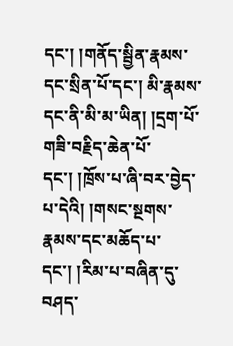དང་། །གནོད་སྦྱིན་རྣམས་དང་སྲིན་པོ་དང་། མི་རྣམས་དང་ནི་མི་མ་ཡིན། །དྲག་པོ་གཟི་བརྗིད་ཆེན་པོ་དང་། །ཁྲོས་པ་ཞི་བར་བྱེད་པ་དེའི། །གསང་སྔགས་རྣམས་དང་མཆོད་པ་དང་། །རིམ་པ་བཞིན་དུ་བཤད་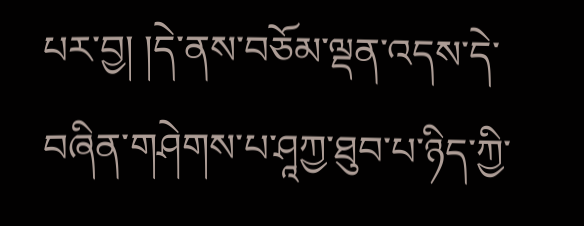པར་བྱ། །དེ་ནས་བཅོམ་ལྡན་འདས་དེ་བཞིན་གཤེགས་པ་ཤཱཀྱ་ཐུབ་པ་ཉིད་ཀྱི་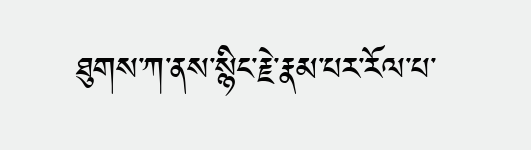ཐུགས་ཀ་ནས་སྙིང་རྗེ་རྣམ་པར་རོལ་པ་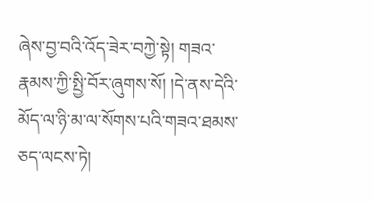ཞེས་བྱ་བའི་འོད་ཟེར་བཀྱེ་སྟེ། གཟའ་རྣམས་ཀྱི་སྤྱི་བོར་ཞུགས་སོ། །དེ་ནས་དེའི་མོད་ལ་ཉི་མ་ལ་སོགས་པའི་གཟའ་ཐམས་ཅད་ལངས་ཏེ།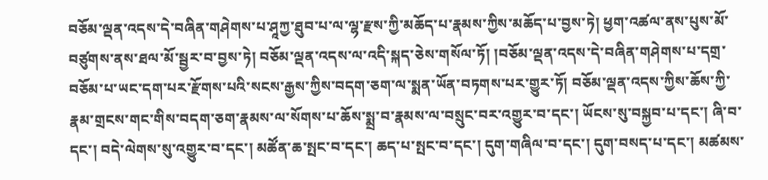བཅོམ་ལྡན་འདས་དེ་བཞིན་གཤེགས་པ་ཤཱཀྱ་ཐུབ་པ་ལ་ལྷ་རྫས་ཀྱི་མཆོད་པ་རྣམས་ཀྱིས་མཆོད་པ་བྱས་ཏེ། ཕྱག་འཚལ་ནས་པུས་མོ་བཙུགས་ནས་ཐལ་མོ་སྦྱར་བ་བྱས་ཏེ། བཅོམ་ལྡན་འདས་ལ་འདི་སྐད་ཅེས་གསོལ་ཏོ། །བཅོམ་ལྡན་འདས་དེ་བཞིན་གཤེགས་པ་དགྲ་བཅོམ་པ་ཡང་དག་པར་རྫོགས་པའི་སངས་རྒྱས་ཀྱིས་བདག་ཅག་ལ་སྨན་ཡོན་བཏགས་པར་གྱུར་ཏོ། བཅོམ་ལྡན་འདས་ཀྱིས་ཆོས་ཀྱི་རྣམ་གྲངས་གང་གིས་བདག་ཅག་རྣམས་ལ་སོགས་པ་ཆོས་སྨྲ་བ་རྣམས་ལ་བསྲུང་བར་འགྱུར་བ་དང་། ཡོངས་སུ་བསྐྱབ་པ་དང་། ཞི་བ་དང་། བདེ་ལེགས་སུ་འགྱུར་བ་དང་། མཚོན་ཆ་སྤང་བ་དང་། ཆད་པ་སྤང་བ་དང་། དུག་གཞིལ་བ་དང་། དུག་བསད་པ་དང་། མཚམས་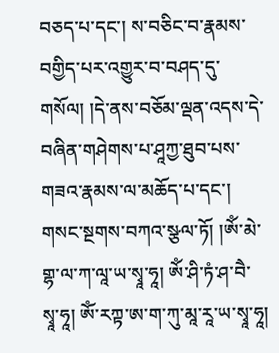བཅད་པ་དང་། ས་བཅིང་བ་རྣམས་བགྱིད་པར་འགྱུར་བ་བཤད་དུ་གསོལ། །དེ་ནས་བཅོམ་ལྡན་འདས་དེ་བཞིན་གཤེགས་པ་ཤཱཀྱ་ཐུབ་པས་གཟའ་རྣམས་ལ་མཆོད་པ་དང་། གསང་སྔགས་བཀའ་སྩལ་ཏོ། །ཨོཾ་མེ་གྷ་ལ་ཀ་ལཱ་ཡ་སྭཱ་ཧཱ། ཨོཾ་ཤི་ཏཾ་ཤ་བཻ་སྭཱ་ཧཱ། ཨོཾ་རཀྟ་ཨ་ག་ཀུ་མཱ་རཱ་ཡ་སྭཱ་ཧཱ།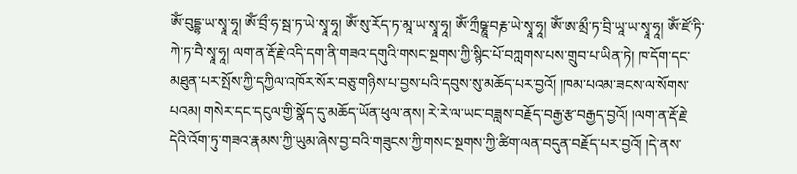ཨོཾ་བུདྡྷ་ཡ་སྭཱ་ཧཱ། ཨོཾ་བྲྀ་ཧ་སྦ་ཏ་ཡེ་སྭཱ་ཧཱ། ཨོཾ་སུ་རོད་ཏ་མཱ་ཡ་སྭཱ་ཧཱ། ཨོཾ་ཀྲྀཥྞཱ་བརྞ་ཡེ་སྭཱ་ཧཱ། ཨོཾ་ཨ་མྲྀ་ཏ་བྲི་ཡཱ་ཡ་སྭཱ་ཧཱ། ཨོཾ་ཛོ་ཏི་ཀེ་ཏ་བཻ་སྭཱ་ཧཱ། ལག་ན་རྡོ་རྗེ་འདི་དག་ནི་གཟའ་དགུའི་གསང་སྔགས་ཀྱི་སྙིང་པོ་བཀླགས་པས་གྲུབ་པ་ཡིན་ཏེ། ཁ་དོག་དང་མཐུན་པར་སྤོས་ཀྱི་དཀྱིལ་འཁོར་སོར་བཅུ་གཉིས་པ་བྱས་པའི་དབུས་སུ་མཆོད་པར་བྱའོ། །ཁམ་པའམ་ཟངས་ལ་སོགས་པའམ། གསེར་དང་དངུལ་གྱི་སྣོད་དུ་མཆོད་ཡོན་ཕུལ་ནས། རེ་རེ་ལ་ཡང་བཟླས་བརྗོད་བརྒྱ་རྩ་བརྒྱད་བྱའོ། །ལག་ན་རྡོ་རྗེ་དེའི་འོག་ཏུ་གཟའ་རྣམས་ཀྱི་ཡུམ་ཞེས་བྱ་བའི་གཟུངས་ཀྱི་གསང་སྔགས་ཀྱི་ཚིག་ལན་བདུན་བརྗོད་པར་བྱའོ། །དེ་ནས་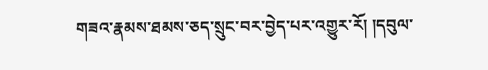གཟའ་རྣམས་ཐམས་ཅད་སྲུང་བར་བྱེད་པར་འགྱུར་རོ། །དབུལ་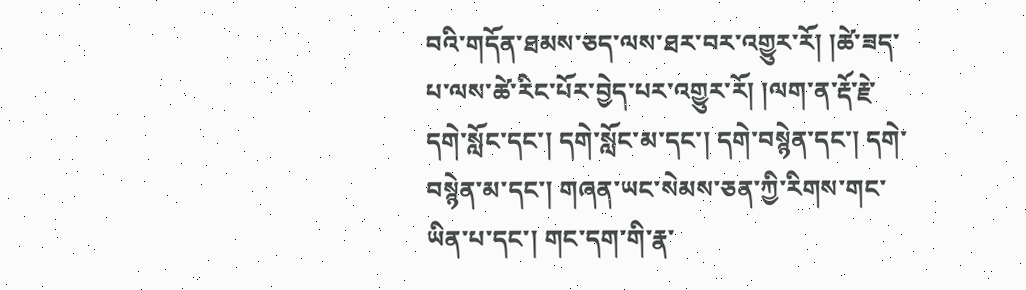བའི་གདོན་ཐམས་ཅད་ལས་ཐར་བར་འགྱུར་རོ། །ཚེ་ཟད་པ་ལས་ཚེ་རིང་པོར་བྱེད་པར་འགྱུར་རོ། །ལག་ན་རྡོ་རྗེ་དགེ་སློང་དང་། དགེ་སློང་མ་དང་། དགེ་བསྙེན་དང་། དགེ་བསྙེན་མ་དང་། གཞན་ཡང་སེམས་ཅན་ཀྱི་རིགས་གང་ཡིན་པ་དང་། གང་དག་གི་རྣ་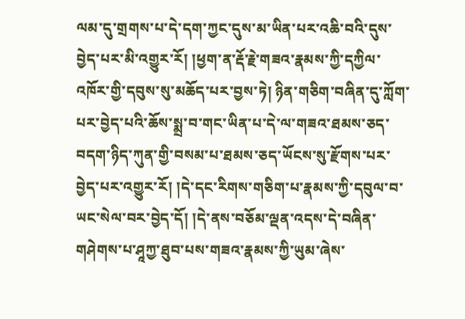ལམ་དུ་གྲགས་པ་དེ་དག་ཀྱང་དུས་མ་ཡིན་པར་འཆི་བའི་དུས་བྱེད་པར་མི་འགྱུར་རོ། །ཕྱག་ན་རྡོ་རྗེ་གཟའ་རྣམས་ཀྱི་དཀྱིལ་འཁོར་གྱི་དབུས་སུ་མཆོད་པར་བྱས་ཏེ། ཉིན་གཅིག་བཞིན་དུ་ཀློག་པར་བྱེད་པའི་ཆོས་སྨྲ་བ་གང་ཡིན་པ་དེ་ལ་གཟའ་ཐམས་ཅད་བདག་ཉིད་ཀུན་གྱི་བསམ་པ་ཐམས་ཅད་ཡོངས་སུ་རྫོགས་པར་བྱེད་པར་འགྱུར་རོ། །དེ་དང་རིགས་གཅིག་པ་རྣམས་ཀྱི་དབུལ་བ་ཡང་སེལ་བར་བྱེད་དོ། །དེ་ནས་བཅོམ་ལྡན་འདས་དེ་བཞིན་གཤེགས་པ་ཤཱཀྱ་ཐུབ་པས་གཟའ་རྣམས་ཀྱི་ཡུམ་ཞེས་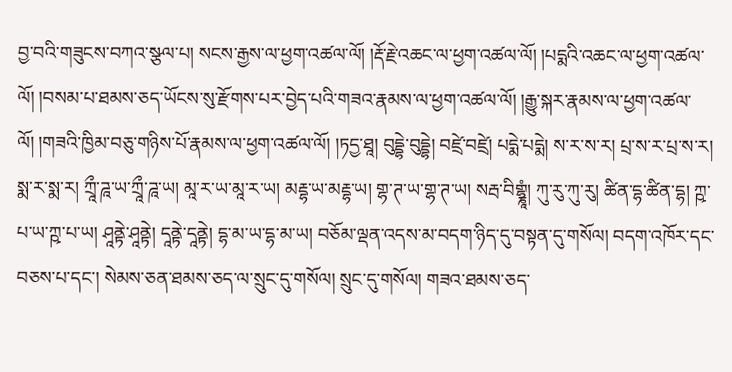བྱ་བའི་གཟུངས་བཀའ་སྩལ་པ། སངས་རྒྱས་ལ་ཕྱག་འཚལ་ལོ། །རྡོ་རྗེ་འཆང་ལ་ཕྱག་འཚལ་ལོ། །པདྨའི་འཆང་ལ་ཕྱག་འཚལ་ལོ། །བསམ་པ་ཐམས་ཅད་ཡོངས་སུ་རྫོགས་པར་བྱེད་པའི་གཟའ་རྣམས་ལ་ཕྱག་འཚལ་ལོ། །རྒྱུ་སྐར་རྣམས་ལ་ཕྱག་འཚལ་ལོ། །གཟའི་ཁྱིམ་བཅུ་གཉིས་པོ་རྣམས་ལ་ཕྱག་འཚལ་ལོ། །ཏདྱ་ཐཱ། བུདྡྷེ་བུདྡྷེ། བཛྲེ་བཛྲེ། པདྨེ་པདྨེ། ས་ར་ས་ར། པྲ་ས་ར་པྲ་ས་ར། སྨ་ར་སྨ་ར། ཀྲཱྀ་ཌཱ་ཡ་ཀྲཱྀ་ཌཱ་ཡ། མཱ་ར་ཡ་མཱ་ར་ཡ། མརྡྷ་ཡ་མརྡྷ་ཡ། གྷ་ཊ་ཡ་གྷ་ཊ་ཡ། སརྦ་བིགྷྣཱཾ། ཀུ་རུ་ཀུ་རུ། ཚིན་དྷ་ཚིན་དྷ། ཀྵ་པ་ཡ་ཀྵ་པ་ཡ། ཤཱནྟེ་ཤཱནྟེ། དཱནྟེ་དཱནྟེ། དྷ་མ་ཡ་དྷ་མ་ཡ། བཅོམ་ལྡན་འདས་མ་བདག་ཉིད་དུ་བསྟན་དུ་གསོལ། བདག་འཁོར་དང་བཅས་པ་དང་། སེམས་ཅན་ཐམས་ཅད་ལ་སྲུང་དུ་གསོལ། སྲུང་དུ་གསོལ། གཟའ་ཐམས་ཅད་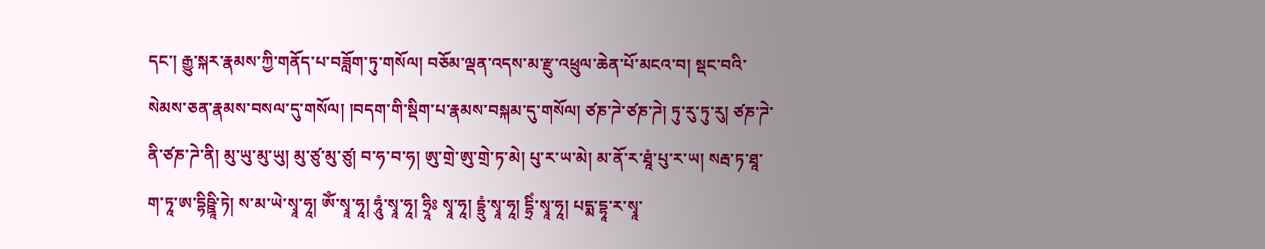དང་། རྒྱུ་སྐར་རྣམས་ཀྱི་གནོད་པ་བཟློག་ཏུ་གསོལ། བཅོམ་ལྡན་འདས་མ་རྫུ་འཕྲུལ་ཆེན་པོ་མངའ་བ། སྡང་བའི་སེམས་ཅན་རྣམས་བསལ་དུ་གསོལ། །བདག་གི་སྡིག་པ་རྣམས་བསྐམ་དུ་གསོལ། ཙཎ་ཌེ་ཙཎ་ཌེ། ཏུ་རུ་ཏུ་རུ། ཙཎ་ཌེ་ནི་ཙཎ་ཌེ་ནི། མུ་ཡུ་མུ་ཡུ། མུ་ཙུ་མུ་ཙུ། བ་ཧ་བ་ཧ། ཨུ་གྲེ་ཨུ་གྲེ་ཏ་མེ། པུ་ར་ཡ་མེ། མ་ནོ་ར་ཐཱཾ་པུ་ར་ཡ། སརྦ་ཏ་ཐཱ་ག་ཏཱ་ཨ་དྷིཥྛཱི་ཏེ། ས་མ་ཡེ་སྭཱ་ཧཱ། ཨོཾ་སྭཱ་ཧཱ། ཧཱུཾ་སྭཱ་ཧཱ། ཧྲཱིཿ སྭཱ་ཧཱ། དྷྲུཾ་སྭཱ་ཧཱ། དྷྲིཾ་སྭཱ་ཧཱ། པདྨ་དྷཱ་ར་སྭཱ་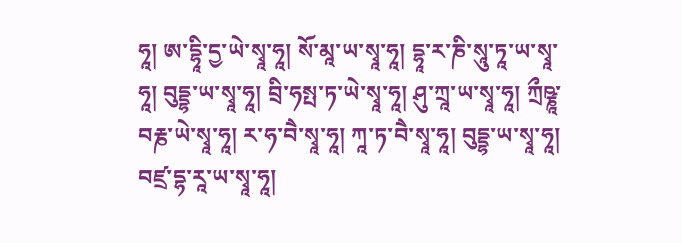ཧཱ། ཨ་དྷཱི་དྱ་ཡེ་སྭཱ་ཧཱ། སོ་མཱ་ཡ་སྭཱ་ཧཱ། དྷཱ་ར་ཎི་སཱུ་ཏཱ་ཡ་སྭཱ་ཧཱ། བུདྡྷ་ཡ་སྭཱ་ཧཱ། བྲི་ཧསྤ་ཏ་ཡེ་སྭཱ་ཧཱ། ཤུ་ཀྲཱ་ཡ་སྭཱ་ཧཱ། ཀྲྀཥྞཱ་བརྞ་ཡེ་སྭཱ་ཧཱ། ར་ཧ་བཻ་སྭཱ་ཧཱ། ཀཱ་ཏ་བཻ་སྭཱ་ཧཱ། བུདྡྷ་ཡ་སྭཱ་ཧཱ། བཛྲ་དྷ་རཱ་ཡ་སྭཱ་ཧཱ།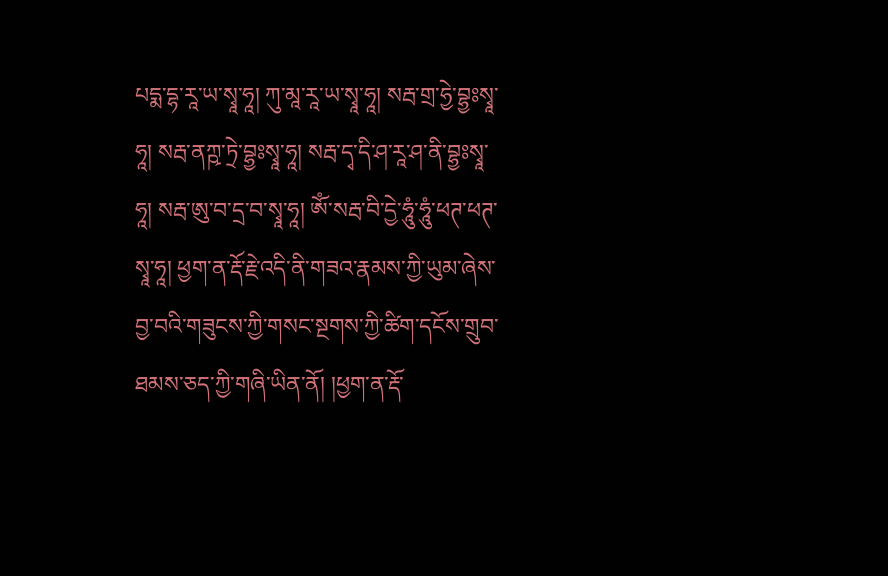པདྨ་དྷ་རཱ་ཡ་སྭཱ་ཧཱ། ཀུ་མཱ་རཱ་ཡ་སྭཱ་ཧཱ། སརྦ་གྲ་ཧྱེ་བྷྱཿསྭཱ་ཧཱ། སརྦ་ནཀྵ་ཏྲེ་བྷྱཿསྭཱ་ཧཱ། སརྦ་དྭ་དི་ཤ་རཱ་ཤ་ནི་བྷྱཿསྭཱ་ཧཱ། སརྦ་ཨུ་བ་དྲ་བ་སྭཱ་ཧཱ། ཨོཾ་སརྦ་བི་དྱེ་ཧཱུཾ་ཧཱུཾ་ཕཊ་ཕཊ་སྭཱ་ཧཱ། ཕྱག་ན་རྡོ་རྗེ་འདི་ནི་གཟའ་རྣམས་ཀྱི་ཡུམ་ཞེས་བྱ་བའི་གཟུངས་ཀྱི་གསང་སྔགས་ཀྱི་ཚིག་དངོས་གྲུབ་ཐམས་ཅད་ཀྱི་གཞི་ཡིན་ནོ། །ཕྱག་ན་རྡོ་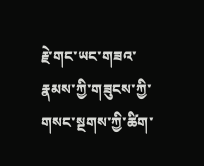རྗེ་གང་ཡང་གཟའ་རྣམས་ཀྱི་གཟུངས་ཀྱི་གསང་སྔགས་ཀྱི་ཚིག་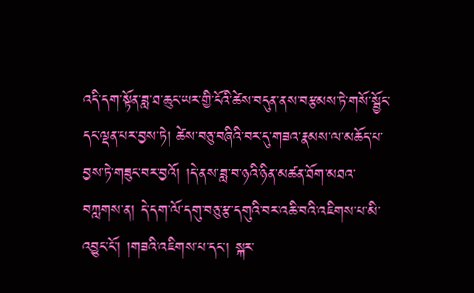འདི་དག་སྟོན་ཟླ་ཐ་ཆུང་ཡར་གྱི་ངོའི་ཚེས་བདུན་ནས་བརྩམས་ཏེ་གསོ་སྦྱོང་དང་ལྡན་པར་བྱས་ཏེ། ཚེས་བཅུ་བཞིའི་བར་དུ་གཟའ་རྣམས་ལ་མཆོད་པ་བྱས་ཏེ་གཟུང་བར་བྱའོ། །དེ་ནས་ཟླ་བ་ཉའི་ཉིན་མཚན་ཐོག་མཐའ་བཀླགས་ན། དེ་དག་ལོ་དགུ་བཅུ་རྩ་དགུའི་བར་འཆི་བའི་འཇིགས་པ་མི་འབྱུང་ངོ་། །གཟའི་འཇིགས་པ་དང་། སྐར་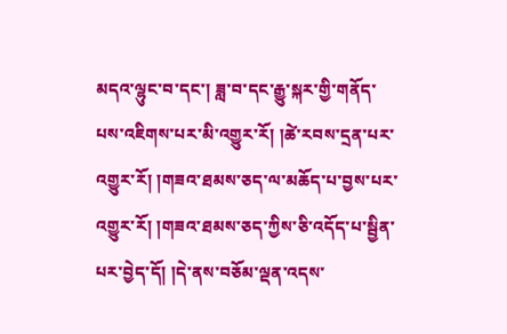མདའ་ལྷུང་བ་དང་། ཟླ་བ་དང་རྒྱུ་སྐར་གྱི་གནོད་པས་འཇིགས་པར་མི་འགྱུར་རོ། །ཚེ་རབས་དྲན་པར་འགྱུར་རོ། །གཟའ་ཐམས་ཅད་ལ་མཆོད་པ་བྱས་པར་འགྱུར་རོ། །གཟའ་ཐམས་ཅད་ཀྱིས་ཅི་འདོད་པ་སྦྱིན་པར་བྱེད་དོ། །དེ་ནས་བཅོམ་ལྡན་འདས་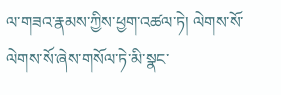ལ་གཟའ་རྣམས་ཀྱིས་ཕྱག་འཚལ་ཏེ། ལེགས་སོ་ལེགས་སོ་ཞེས་གསོལ་ཏེ་མི་སྣང་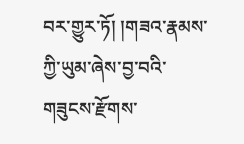བར་གྱུར་ཏོ། །གཟའ་རྣམས་ཀྱི་ཡུམ་ཞེས་བྱ་བའི་གཟུངས་རྫོགས་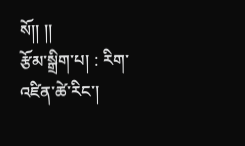སོ།། །།
རྩོམ་སྒྲིག་པ། : རིག་འཛིན་ཚེ་རིང་།